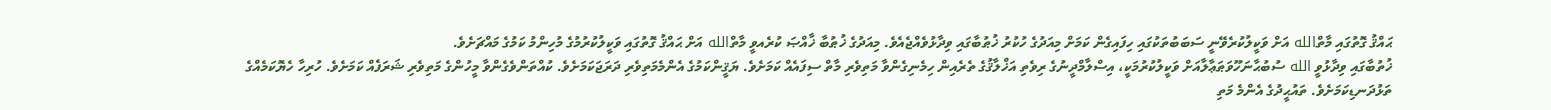ޙައްޤު ގޮތުގައި މާތްالله އަށް ވަކީލުކުރެވޭނީ ސަބަބުތަކުގައި ހިފައިގެން ކަމަށް މިއަދުގެ ހުކުރު ޚުޠުބާގައި ވިދާޅުވެއްޖެއެވެ. މިއަދުގެ ޚުޠުބާ ޚާއްޞަ ކުރެއވީ މާތްالله އަށް ޙައްޤު ގޮތުގައި ވަކީލުކުރުމުގެ މުހިންމު ކަމުގެ މައްޗަށެވެ.
ޚުތުބާގައި ވިދާޅުވީ الله ސުބުޙާނަހޫވަޠަޢާލާއަށް ވަކީލުކުރުމަކީ، އިސްލާމްދީނުގެ ރިވެތި އަޚްލާޤުގެ ތެރެއިން ހިމެނިގެންވާ މަތިވެރި މާތް ސިފައެއް ކަމަށެވެ. ޔަޤީންކަމުގެ އެންމެމަތިވެރި ދަރަޖަކަމަށެވެ. ކުއްތަންވެގެންވާ މީހުންގެ މަތިވެރި ޝަރަފެއް ކަމަށެވެ. ހުރިހާ ހެޔޮކަމެއްގެ ތަޅުދަނޑިކަމަށެވެ. ތައުޙީދުގެ އެންމެ މަތި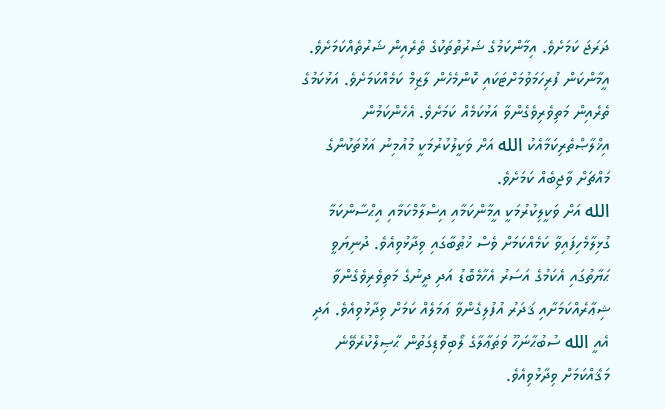ދަރަޖަ ކަމަށެވެ. އިމާންކަމުގެ ޝަރުތުތަކުގެ ތެރެއިން ޝަރުތެއްކަމަށެވެ. އީމާންކަން ފުރިހަމަވުމަށްޓަކައި ކޮންމެހެން ލާޒިމް ކަމެއްކަމަށެވެ. އަޅުކަމުގެ ތެރެއިން މަތިވެރިވެގެންވާ އަޅުކަމެއް ކަމަށެވެ. އެހެންކަމުން އިޚްލާޞްތެރިކަމާއެކު الله އަށް ވަކީލުކުރުމަކީ މުއުމިނު އަޅުތަކުންގެ މައްޗަށް ވާޖިބެއް ކަމަށެވެ.
الله އަށް ވަކީލިކުރުމަކީ އީމާންކަމާއި އިސްލާމްކަމާއި އިޙްސާންކަމާ ގުޅިލާމެހިފައިވާ ކަމެއްކަމަށް ވެސް ޚުޠުބާގައި ވިދާޅުވިއެވެ. ދުނިޔަވީ ޙަޔާތުގައި އެކަމުގެ އަސަރު އެހާމެބޮޑު އަދި ދީނުގެ މަތިވެރިވެގެންވާ ޝިޢާރެއްކަމަށާއި ޤަދަރު އުފުލިގެންވާ ޢަމަލެއް ކަމަށް ވިދާޅުވިއެވެ. އަދި އެއީ الله ސުބުޙާނަހޫ ވަޠަޢާލާގެ ލޯބިވޮޑިގަތުން ޙާޞިލްކުރެވޭނެ މަޤެއްކަމަށް ވިދާޅުވިއެވެ.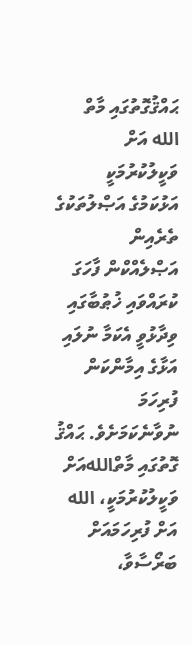ޙައްޤުގޮތުގައި މާތް الله އަށް ވަކީލުކުރުމަކީ އަޅުކަމުގެ އަޞްލުތަކުގެ ތެރެއިން އަޞްލެއްކްން ފާހަގަ ކުރައްވައި ޚުޠުބާގައި ވިދާޅުވީ އެކަމާ ނުލައި އަޅާގެ އިމާންކަން ފުރިހަމަ ނުވާނެކަމަށެވެ. ޙައްޤު ގޮތުގައި މާތްاللهއަށް ވަކީލުކުރުމަކީ، الله އަށް ފުރިހަމައަށް ބަރޯސާވާ،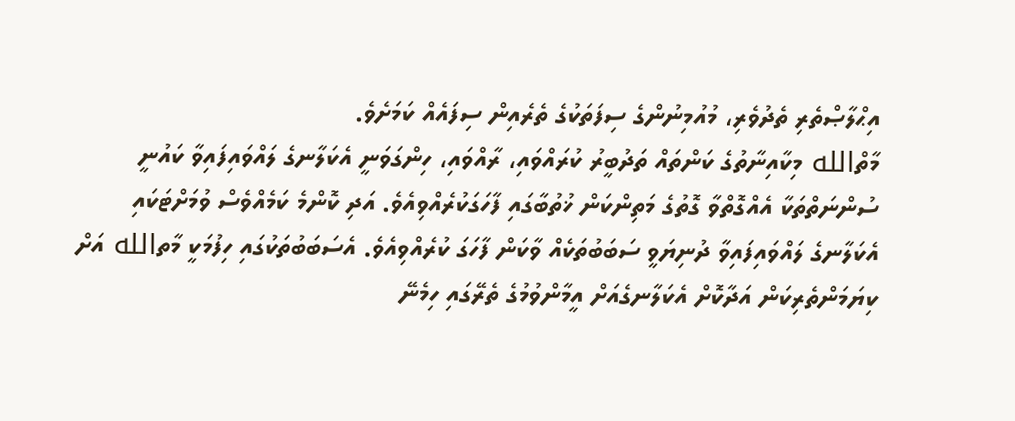އިޙްލާޞްތެރި ތެދުވެރި، މުއުމިނުންގެ ސިފަތަކުގެ ތެރެއިން ސިފައެއް ކަމަށެވެ.
މާތްالله މިކާއިނާތުގެ ކަންތައް ތަދުބީރު ކުރައްވައި، ރާއްވައި، ހިންގަވަނީ އެކަލާނގެ ލައްވައިފައިވާ ކައުނީ ސުންނަތްތަކާ އެއްގޮތްވާ ގޮތުގެ މަތިންކަން ޚުތުބާގައި ފާހަގަކުރެއްވިއެވެ. އަދި ކޮންމެ ކަމެއްވެސް ވުމަށްޓަކައި އެކަލާނގެ ލައްވައިފައިވާ ދުނިޔަވީ ސަބަބުތަކެއް ވާކަން ފާހަގަ ކުރެއްވިއެވެ. އެސަބަބުތަކުގައި ހިފުމަކީ މާތالله އަށް ކިޔަމަންތެރިކަން އަދާކޮށް އެކަލާނގެއަށް އީމާންވުމުގެ ތެރޭގައި ހިމެނޭ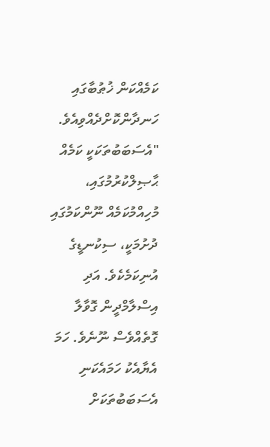ކަމެއްކަން ޚުޠުބާގައި ހަނދާންކޮށްދެއްވިއެވެ.
"އެސަބަބުތަކަކީ ކަމެއް ޙާޞިލްކުރުމުގައި، މުހިއްމުކަމެއް ނޫންކަމުގައި ދުށުމަކީ، ސިކުނޑީގެ އުނިކަމެކެވެ. އަދި އިސްލާމްދީން ގޮވާލާ ގޮތެއްވެސް ނޫނެވެ. ހަމަ އެޔާއެކު ހަމައެކަނި އެސަބަބުތަކަށް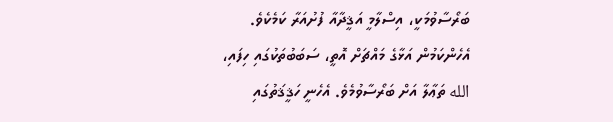ބަރޯސާވުމަކީ، އިސްލާމީ އަޤީދާއާ ފުށުއަރާ ކަމެކެވެ. އެހެންކަމުން އަޅާގެ މައްޗަށް އޮތީ، ސަބަބުތަކުގައި ހިފައި، الله ތަޢާލާ އަށް ބަރޯސާވުމެވެ. އެހެނީ ހަޤީޤަތުގައި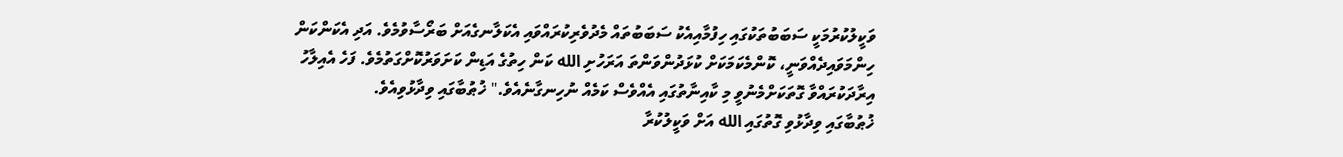ވަކީލުކުރުމަކީ ސަބަބުތަކުގައި ހިފުމާއިއެކު ސަބަބުތައް މެދުވެރިކުރައްވައި އެކަލާނގެއަށް ބަރޯސާވުމެވެ. އަދި އެކަންކަން ހިންމަވައިދެއްވަނީ، ކޮންމެކަމަކަށް ކުޅަދުންވަންތަ އަރަހުށި الله ކަން ހިތުގެ އަޑިން ކަށަވަރުކޮށްގަތުމެވެ. ފަހެ އެއިލާހު އިރާދަކުރައްވާ ގޮތަކަށްމެނުވީ މި ކާއިނާތުގައި އެއްވެސް ކަމެއް ނުހިނގާނެއެވެ." ޚުޠުބާގައި ވިދާޅުވިއެވެ.
ޚުޠުބާގައި ވިދާޅުވި ގޮތުގައި الله އަށް ވަކީލުކުރާ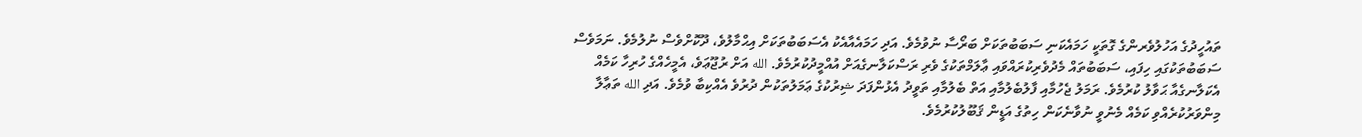ތައުހީދުގެ އަހުލުވެރންގެ ގޮތަކީ ހަމައެކަނި ސަބަބުތަކަށް ބަރޯސާ ނުވުމެވެ. އަދި ހަމައެއާއެކު އެސަބަބުތަކަށް އިޙްމާލުވެ، ދޫކޮށްވެސް ނުލުމެވެ. ނަމަވެސް ސަބަބުތަކުގައި ހިފައި، ސަބަބުތައް މެދުވެރިކުރައްވައި ޢާލަމްތަކުގެ ވެރި ރަސްކަލާނގެއަށް އުއްމީދުކުރުމެވެ. الله އަށް ރުޖޫޢަވެ، އެމީހެއްގެ ހުރިހާ ކަމެއް އެކަލާނގެއާ ޙަވާލު ކުރުމެވެ. ރަމަލު ޖެހުމާއި ފާލުބެލުމާއި އަތް ބެލުމާއި ތަވީދު އެޅުންފަދަ ޝިރުކުގެ ޢަމަލުތަކުން ދުރުވެ އެއްކިބާ ވުމެވެ. އަދި الله ތަޢާލާ މިންވަރުކުރެއްވި ކަމެއް މެނުވީ ނުވާނެކަން ހިތުގެ އަޑީން ޤަބޫލުކުރުމެވެ.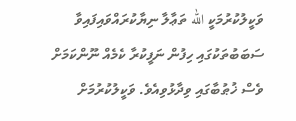ވަކީލުކުރުމަކީ الله ތަޢާލާ ނިޔާކުރައްވައިފައިވާ ސަބަބުތަކުގައި ހިފުން ނަފީކުރާ ކެމެއް ނޫންކަމަށް ވެސް ޚުޠުބާގައި ވިދާޅުވިއެވެ. ވަކީލުކުރުމަށް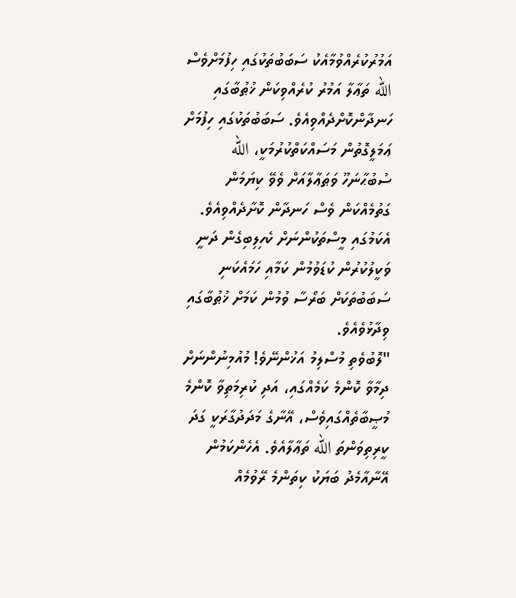އަމުރުކުރެއްވުމާއެކު ސަބަބުތަކުގައި ހިފުމަށްވެސް الله ތަޢާލާ އަމުރު ކުރެއްވިކަން ޚުޠުބާގައި ހަނދާންކޮށްދެއްވިއެވެ. ސަބަބުތަކުގައި ހިފުމަށް ޢަމަލީގޮތުން މަސައްކަތްކުރުމަކީ، الله ސުބުޙާނަހޫ ވަޠަޢާލާއަށް ވެވޭ ކިޔަމަން ގަތުމެއްކަން ވެސް ހަނދާން ކޮށާދެއްވިއެވެ. އެކަމުގައި މީސްތަކުންނަށް ކެހިލިބިގެން ދަނީ ވަކީލުކުރުން ކުޑަވުމުން ކަމާއި ހަމައެކަނި ސަބަބުތަކަށް ބަރޯސާ ވުމުން ކަމަށް ޚުޠުބާގައި ވިދާޅުވެއެވެ.
"ލޮބުވެތި މުސްލިމު އަޚުންނޭވެ! މުއުމިނުންނަށް ދިމާވާ ކޮންމެ ކަމެއްގައި، އަދި ކުރިމަތިވާ ކޮންމެ މުޞީބާތެއްގައިވެސް، އޭނާގެ މަދަދުގާރަކީ ގަދަ ކީރިތިވަންތަ الله ތަޢާލާއެވެ. އެހެންކަމުން އޭނާއާމެދު ބަޔަކު ކިތަންމެ ރޭވުމެއް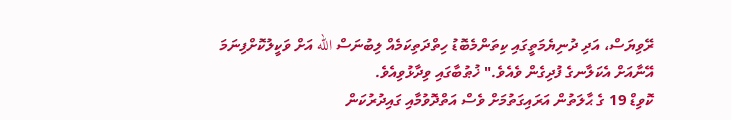ރޭވިޔަސް، އަދި ދުނިޔެމަތީގައި ކިތަންމެބޮޑު ހިތްދަތިކަމެއް ލިބުނަސް الله އަށް ވަކީލުކޮށްފިނަމަ އޭނާއަށް އެކަލާނގެ ފުދިގެން ވެއެވެ." ޚުޠުބާގައި ވިދާޅުވިއެވެ.
ކޮވިޑް 19 ގެ ޙާލަތުން އަރައިގަތުމަށް ވެސް އަތްދޮވުމާއި ގައިދުރުކަން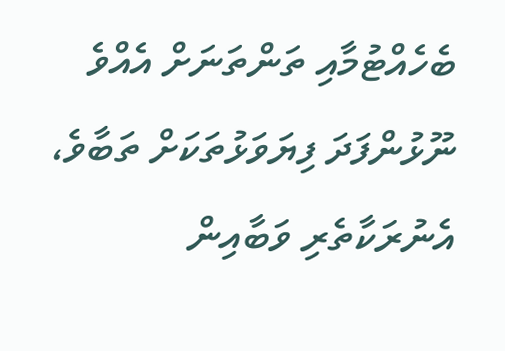ބެހެއްޓުމާއި ތަންތަނަށް އެއްވެ ނޫޅުންފަދަ ފިޔަވަޅުތަކަށް ތަބާވެ، އެނުރަކާތެރި ވަބާއިން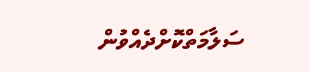ސަލާމަތްކޮށްދެއްވުން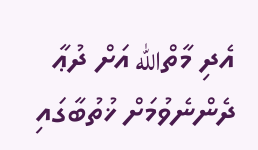އެދި މާތްالله އަށް ދުޢާ ދެންނެވުމަށް ޚުތުބާގައި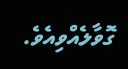ގޮވާލެއްވިއެވެ.